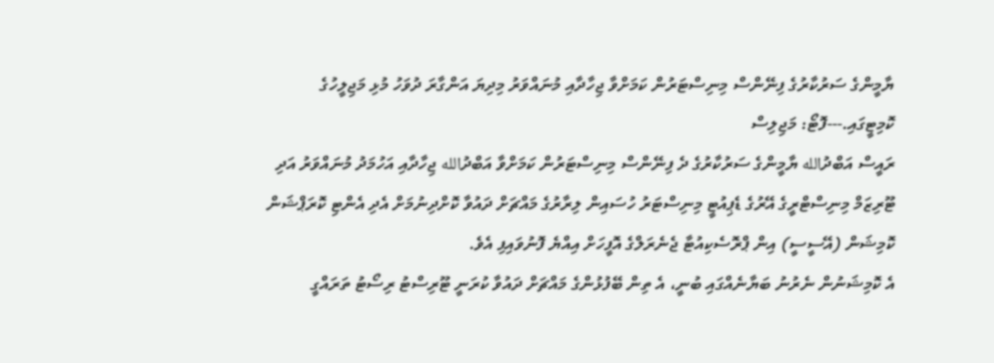ޔާމީންގެ ސަރުކާރުގެ ފިނޭންސް މިނިސްޓަރުން ކަމަށްވާ ޖިހާދާއި މުނައްވަރު މިދިޔަ އަންގާރަ ދުވަހު މުޅި މަޖިލީހުގެ ކޮމިޓީގައި.---ފޮޓޯ: މަޖިލިސް
ރައީސް އަބްދުالله ޔާމީންގެ ސަރުކާރުގެ ދެ ފިނޭންސް މިނިސްޓަރުން ކަމަށްވާ އަބްދުالله ޖިހާދާއި އަހުމަދު މުނައްވަރު އަދި ޓޫރިޒަމް މިނިސްޓްރީގެ އޭރުގެ ޑެޕިއުޓީ މިނިސްޓަރު ހުސައިން ލިރާރުގެ މައްޗަށް ދައުވާ ކޮށްދިނުމަށް އެދި އެންޓި ކޮރަޕްޝަން ކޮމިޝަން (އޭސީސީ) އިން ޕްރޮސެކިއުޓާ ޖެނެރަލްގެ އޮފީހަށް އިއްޔެ ފޮނުވައިފި އެވެ.
އެ ކޮމިޝަނުން ނެރުނު ބަޔާނެއްގައި ބުނީ، އެ ތިން ބޭފުޅުންގެ މައްޗަށް ދައުވާ ކުރަނީ ޓޫރިސްޓު ރިސޯޓު ތަރައްގީ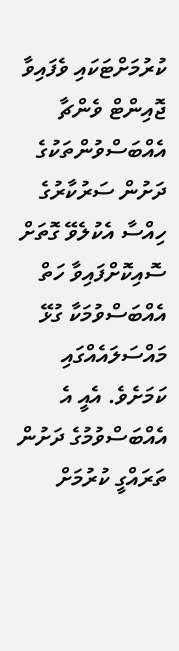ކުރުމަށްޓަކައި ވެފައިވާ ޖޮއިންޓް ވެންޗާ އެއްބަސްވުންތަކުގެ ދަށުން ސަރުކާރުގެ ހިއްސާ އެކުލެވޭ ގޮތަށް ސޮއިކޮށްފައިވާ ހަތް އެއްބަސްވުމަކާ ގުޅޭ މައްސަލައެއްގައި ކަމަށެވެ. އެއީ އެ އެއްބަސްވުމުގެ ދަށުން ތަރައްގީ ކުރުމަށް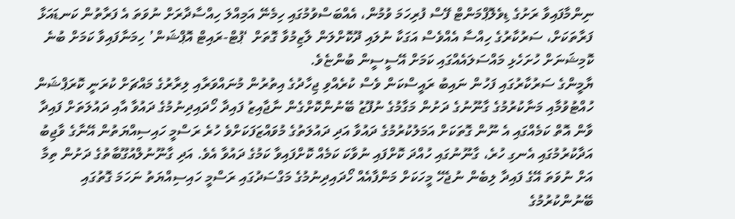ނިންމާފައިވާ ރަށުގެ ޑިވެލޮޕްމަންޓް ފޭސް ފުރިހަމަ ވުމުން، އެއްބަސްވުމުގައި ހިމެނޭ އަމިއްލަ ހިއްސާދާރަށް ނުވަތަ އެ ފަރާތުން ކަނޑައަޅާ ފަރާތަކަށް، ސަރުކާރުގެ ހިއްސާ އެއްވެސް އަގަކާ ނުލައި ދޫކޮށްލަން ލާޒިމުވާ ގޮތަށް ‘ޕުޓް-ރައިޓް އޮޕްޝަން’ ހިމަނާފައިވާ ކަމަށް ބުނެ ކޮމިޝަނަށް ހުށަހެޅި މައްސަލައެއްގައި ކަމަށް އޭސީސީން ބުންޏެވެ.
ޔާމީންގެ ސަރުކާރުގައި ފަހުން ނައިބު ރައީސްކަން ވެސް ކުރެއްވި ޖިހާދުގެ އިތުރުން މުނައްވަރާއި ލިރާރުގެ މައްޗަށް ކުރަނީ ކޮރަޕްޝަން ހުއްޓުވުމާއި މަނާކުރުމުގެ ގާނޫނުގެ ދަށުން މަގާމުގެ ނުފޫޒު ބޭނުންކޮށްގެން ނާޖާއިޒު ފައިދާ ހޯދައިދިނުމުގެ ދައުވާ އާއި ދައުލަތަށް ފައިދާ ވާން އޮތް ކަމެއްގައި އެ ނޫން ގޮތަކަށް އަމަލުކުރުމުގެ ދައުވާ އަދި ދައުލަތުގެ މުވައްޒަފަކަށްވެ ހުރެ ރަސްމީ ހައިސިއްޔަތުން އޭނާގެ ވާޖިބު އަދާކުރުމުގައި އެނގި ހުރެ، ގާނޫނުގައި ހުއްދަ ކޮށްފައި ނުވާކަ ކަމެއް ކޮށްފައިވާ ކަމުގެ ދައުވާ އެވެ. އަދި ގާނޫނުލްއުގޫބާތުގެ ދަށުން ތިމާ އަށް ނުވަތަ އޭގެ ފައިދާ ލިބެން ނުޖެހޭ މީހަކަށް މަންފާއެއް ހޯދައިދިނުމުގެ މަގްސަދުގައި ރަސްމީ ހައިސިއްޔަތު ނަހަމަ ގޮތުގައި ބޭނުންކުރުމުގެ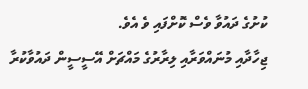ކުށުގެ ދައުވާ ވެސް ކޮށްފައި ވެ އެވެ.
ޖިހާދާއި މުނައްވަރާއި ލިރާރުގެ މައްޗަށް އޭސީސީން ދައުވާކުރާ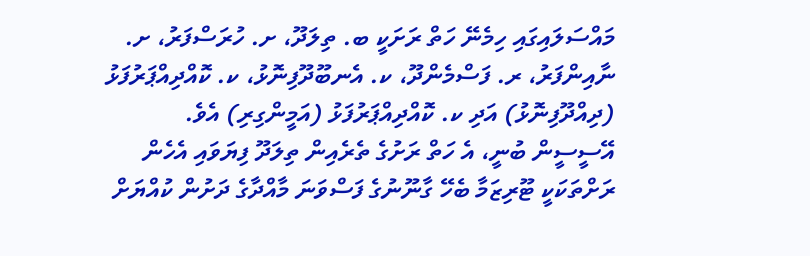މައްސަލައިގައި ހިމެނޭ ހަތް ރަށަކީ ބ. ތިލަދޫ، ށ. ހުރަސްފަރު، ށ. ނާއިންފަރު، ރ. ފަސްމެންދޫ، ކ. އެނބޫދޫފިނޮޅު، ކ. ކޮއްދިއްޕަރުފަޅު (ދިއްދޫފިނޮޅު) އަދި ކ. ކޮއްދިއްޕަރުފަޅު (އަމީންގިރި) އެވެ.
އޭސީސީން ބުނީ، އެ ހަތް ރަށުގެ ތެރެއިން ތިލަދޫ ފިޔަވައި އެހެން ރަށްތަކަކީ ޓޫރިޒަމާ ބެހޭ ގާނޫނުގެ ފަސްވަނަ މާއްދާގެ ދަށުން ކުއްޔަށް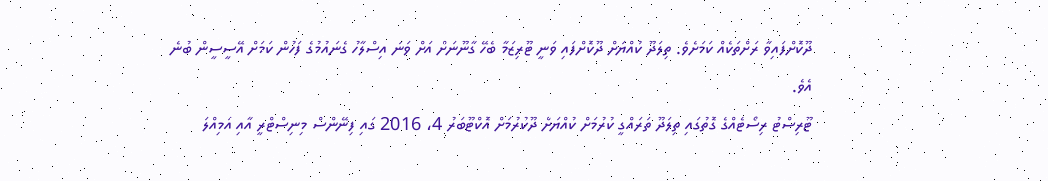ދޫކޮށްފައިވާ ރަށްތަކެއް ކަމަށެވެ. ތިލަދޫ ކުއްޔަށް ދޫކޮށްފައި ވަނީ ޓޫރިޒަމާ ބެހޭ ގާނޫނަށް އަށް ވަނަ އިސްލާހު ގެނައުމުގެ ފަހުން ކަމަށް އޭސީސީން ބުނެ އެވެ.
ޓޫރިސްޓު ރިސޯޓެއްގެ ގޮތުގައި ތިލަދޫ ތަރައްގީ ކުރުމަށް ކުއްޔަށް ދޫކުރުމަށް އޮކްޓޫބަރު 4، 2016 ގައި ފިނޭންސް މިނިސްޓްރީ އާއި އަމިއްލަ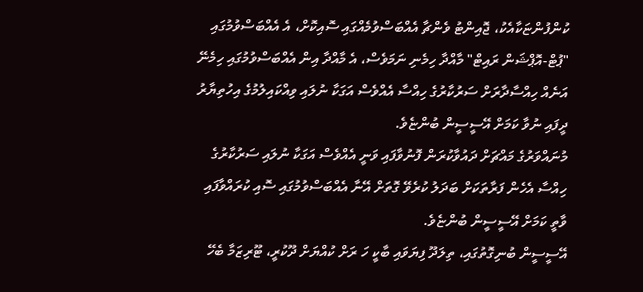ކުންފުންޏަކާއެކު، ޖޮއިންޓު ވެންޗާ އެއްބަސްވުމެއްގައި ސޮއިކޮށް، އެ އެއްބަސްވުމުގައި "ޕުޓް-އޮޕްޝަން ރައިޓް" މާއްދާ ހިމެނި ނަމަވެސް، އެ މާއްދާ އިން އެއްބަސްވުމުގައި ހިމެނޭ އަނެއް ހިއްސާދާރަށް ސަރުކާރުގެ ހިއްސާ އެއްވެސް އަގަކާ ނުލައި ވިއްކައިލުމުގެ އިހުތިޔާރު ދީފައި ނުވާ ކަމަށް އޭސީސީން ބުންޏެވެ.
މުނައްވަރުގެ މައްޗަށް ދައުވާކުރަން ފޮނުވާފައި ވަނީ އެއްވެސް އަގަކާ ނުލައި ސަރުކާރުގެ ހިއްސާ އެހެން ފަރާތަކަށް ބަދަލު ކުރެވޭ ގޮތަށް އޭނާ އެއްބަސްވުމުގައި ސޮއި ކުރައްވާފައި ވާތީ ކަމަށް އޭސީސީން ބުންޏެވެ.
އޭސީސީން ބުނިގޮތުގައި، ތިލަދޫ ފިޔަވައި ބާކީ ހަ ރަށް ކުއްޔަށް ދޫކުރީ، ޓޫރިޒަމާ ބެހޭ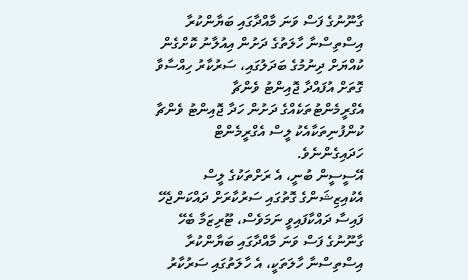ގާނޫނުގެ ފަސް ވަނަ މާއްދާގައި ބަޔާންކުރާ އިސްތިސްނާ ހާލަތުގެ ދަށުން އިއުލާނު ކޮށްގެން ކުއްޔަށް ދިނުމުގެ ބަދަލުގައި، ސަރުކާރު ހިއްސާވާ ގޮތަށް އުފައްދާ ޖޮއިންޓު ވެންޗާ އެގްރީމެންޓުތަކެއްގެ ދަށުން ހަދާ ޖޮއިންޓު ވެންޗާ ކުންފުނިތަކާއެކު ލީސް އެގްރީމެންޓް ހަދައިގެންނެވެ.
އޭސީސީން ބުނީ، އެ ރަށްތަކުގެ ލީސް އެކުއިޒިޝަންގެ ގޮތުގައި ސަރުކާރަށް ދައްކަންޖެހޭ ފައިސާ ދައްކާފައިވީ ނަމަވެސް، ޓޫރިޒަމާ ބެހޭ ގާނޫނުގެ ފަސް ވަނަ މާއްދާގައި ބަޔާންކުރާ އިސްތިސްނާ ހާލަތަކީ، އެ ހާލަތުގައި ސަރުކާރު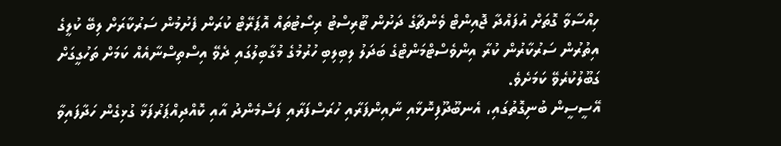ހިއްސާވާ ގޮތަށް އުފައްދާ ޖޮއިންޓް ވެންޗާގެ ދަށުން ޓޫރިސްޓު ރިސޯޓުތައް އޮޕަރޭޓް ކުރަން ފެށުމުން ސަރުކާރަށް ލިބޭ ކުލީގެ އިތުރުން ސަރުކާރުން ކުރާ އިންވެސްޓްމަންޓްގެ ބަދަލު ލިބިލިބި ހުރުމުގެ މުގާބިލުގައި ދެވޭ އިސްތިސްނާއެއް ކަމަށް ތަހުގީގަށް ގަބޫލުކުރެވޭ ކަމަށެވެ.
އޭސީސީން ބުނިގޮތުގައި، އެނބޫދޫފިނޮޅާއި ނާއިންފަރާއި ހުރަސްފަރާއި ފަސްމެންދު އާއި ކޮއްދިއްޕަރުފަޅާ ގުޅިގެން ހަދާފައިވާ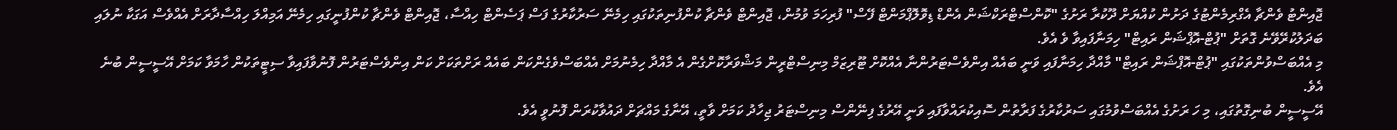ޖޮއިންޓު ވެންޗާ އެގްރިމެންޓުގެ ދަށުން ކުއްޔަށް ދޫކުރާ ރަށުގެ "ކޮންސްޓްރަކްޝަން އެންޑް ޑިވޮލޮޕްމަންޓް ފޭސް" ފުރިހަމަ ވުމުން، ޖޮއިންޓް ވެންޗާ ކުންފުނިތަކުގައި ހިމެނޭ ސަރުކާރުގެ ފަސް ޕަސެންޓް ހިއްސާ، ޖޮއިންޓް ވެންޗާ ކުންފުނީގައި ހިމެނޭ އަމިއްލަ ހިއްސާދާރަށް އެއްވެސް އަގަކާ ނުލައި ބަދަލުކުރޭވޭނެ ގޮތަށް "ޕުޓް-އޮޕްޝަން ރައިޓް" ހިމަނާފައިވާ ވެ އެވެ.
މި އެއްބަސްވުންތަކުގައި "ޕުޓް-އޮޕްޝަން ރައިޓް" މާއްދާ ހިމަނާފައި ވަނީ ބައެއް އިންވެސްޓަރުންނާ އެއްކޮށް ޓޫރިޒަމް މިނިސްޓްރީން މަޝްވަރާކޮށްގެން އެ މާއްދާ ހިމެނުމަށް އެއްބަސްވެގެންކަން ބައެއް ރަށްތަކަށް ކަން އިންވެސްޓަރުން ފޮނުވާފައިވާ ސިޓީތަކުން ހާމަވާ ކަމަށް އޭސީސީން ބުނެ އެވެ.
އޭސީސީން ބުނިގޮތުގައި، މި ހަ ރަށުގެ އެއްބަސްވުމުގައި ސަރުކާރުގެ ފަރާތުން ސޮއިކުރައްވާފައި ވަނީ އޭރުގެ ފިނޭންސް މިނިސްޓަރު ޖިހާދު ކަމަށް ވާތީ، އޭނާގެ މައްޗަށް ދައުވާކުރަން ފޮނުވީ އެވެ.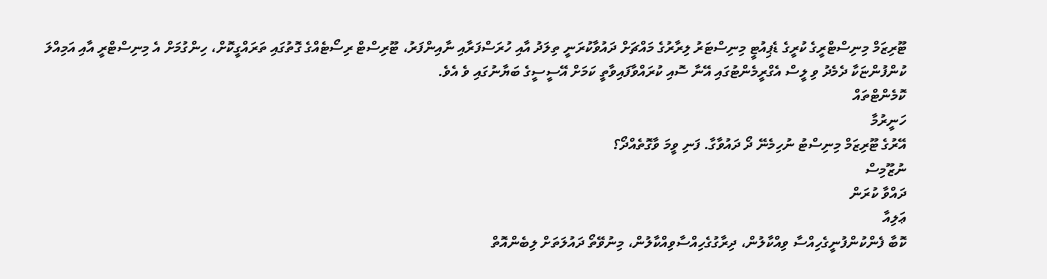ޓޫރިޒަމް މިނިސްޓްރީގެ ކުރީގެ ޑެޕިއުޓީ މިނިސްޓަރު ލިރާރުގެ މައްޗަށް ދައުވާކުރަނީ ތިލަދު އާއި ހުރަސްފަރާއި ނާއިންފަރު، ޓޫރިސްޓް ރިސޯޓެއްގެ ގޮތުގައި ތަރައްގީކޮށް، ހިންގުމަށް އެ މިނިސްޓްރީ އާއި އަމިއްލަ ކުންފުންޏަކާ ދެމެދު ވި ލީސް އެގްރީމެންޓުގައި އޭނާ ސޮއި ކުރައްވާފައިވާތީ ކަމަށް އޭސީސީގެ ބަޔާނުގައި ވެ އެވެ.
ކޮމެންޓްތައް
ހަނީރުމާ
އޭރުގެ ޓޫރިޒަމް މިނިސްޓު ނުހިމެނޭ ދޯ ދައުވާގާ. ފަނި ވީމަ ވާގޮތެއްދޯ؟
ނުޒޫމިސް
ދައްވާ ކުރަން
ޢަލިއާ
ކޮބާ ފެންކުންފުނީގެހިއްސާ ވިއްކާލުން، ދިރާގުގެހިއްސާވިއްކާލުން، މިނުވޭތޯ ދައުލަތަށް ލިބެންއޮތް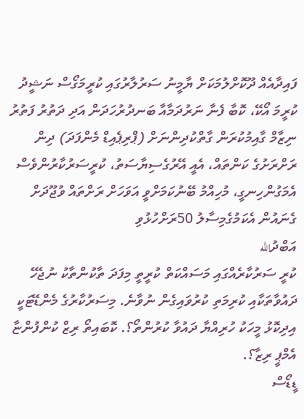ފައިދާއެއް ދޫކޮށްލުމަކަށް ޔާމީނު ސަރުލާރުގައި ކުރީމަގޯސް ނަޝީދު ކުރީމަ އޯކޭ، ކޮބާ ފެނާ ނަރުދަމާއާ ބަނދުރުހަދަން އަދި ދަތުރު ފަތުރު ނިޒާމް ގާއިމުކުރަން ގާތްކުދިންނަށް (ޕްރިޕެއިޑް މެންފަދަ) ދިން ރަށްރަށުގެ ކަންތައް، އެއީ އޭރުގެސިޔާސަތު، ކުރީސަރުކާރުންވެސް އެމަގުންހިނގީ، މުހިއްމު ބޭނުކަމަށްވީ އަވަހަށް ރަށްތައް ވުޖޫދަށް ގެނައުން އެކަމުގެމިސާލު 50ރަށްހުޅުވި
އަބްދުالله
ކުރީ ސަރުކާރެއްގައި މަސައްކަތް ކުރީތީ މިފަދަ ތާކުންތާކު ނުޖެހޭ ދައުވާތަކާއި ކުރިމަތި ކުރުވައިގެން ނުވާނެ. މިސަރުކާރުގެ މެންޑޭޓަކީ އިދިކޮޅު މީހަކު ހުރިއްޔާ ދައުވާ ކުރުންތޯ؟. ކޮބައިތޯ ރިޒް ކުންފުންޏާ އެމްޕީ ރިޒާ؟.
ޑީޑޯސް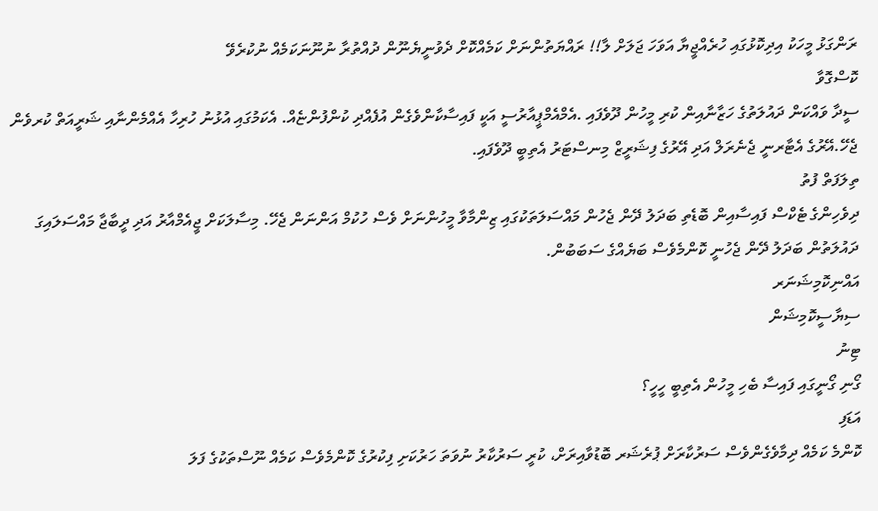ރަންގަޅު މީހަކު އިދިކޮޅުގައި ހުރެއްޖީޔާ އަވަހަ ޖަލަށް ލާ!! ރައްޔަތުންނަށް ކަމެއްކޮށް ދެވުނީޔެނޫން ދުއްތުރާ ނުނޫނަކަމެއް ނުކުރެވޭ
ކޮސްގޮވާ
ސީދާ ވައްކަން ދައުލަތުގެ ހަޒާނާއިން ކުރި މީހުން ދޫވެފައި .އެމްއެމްޕީއާރުސީ އަކީ ފައިސާކާންވެގެން އުފެއްދި ކުންފުންޏެއް. އެކަމުގައި އުޅުނު ހުރިހާ އެއްމެންނާއި ޝަރީއަތް ކުރވެން ޖެހޭ.އޭރުގެ އެޓާރނީ ޖެނެރަލް އަދި އޭރުގެ ފިޝަރީޒް މިނސްޓަރު އެތިބީ ދޫވެފައި.
ތިލަފަތް ފުތު
ދިވެހިންގެ ޓެކްސް ފައިސާއިން ބޮޑެތި ބަދަލު ދޭން ޖެހުން މައްސަލަތަކުގައި ޒިންމާވާ މީހުންނަށް ވެސް ހުކުމް އަންނަން ޖެހޭ. މިސާލަކަށް ޖީއެމްއާރު އަދި ދީބާޖާ މައްސަލައިގަ ދައުލަތުން ބަދަލު ދޭން ޖެހުނީ ކޮންމެވެސް ބަޔެއްގެ ސަބަބުން.
އައްނިކޮމިޝަނަރ
ސިޔާސީކޮމިޝަން
ޓިނު
ގޯނި ގޯނީގައި ފައިސާ ބެހި މީހުން އެތިބީ ހީހީ؟
އަޑަފި
ކޮންމެ ކަމެއް ދިމާވެގެންވެސް ސަރުކާރަށް ޕުރެޝަރ ބޮޑުވާއިރަށް، ކުރީ ސަރުކާރު ނުވަތަ ހަރުކަށި ފިކުރުގެ ކޮންމެވެސް ކަމެއް ނޫސްތަކުގެ ފަލަ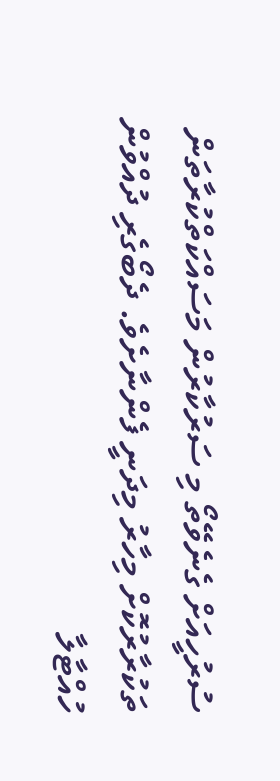ސުރުހީއަށް ގެނެވޭތޯ މި ސަރުކާރުން މަސައްކަތްކުރާތަން ތަކުރާރުކޮށް މިހާރު މިދަނީ ފެންނާށެވެ. ދެބޯގެރި ދުއްވުން ހުއްޓާލާ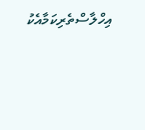އިހްލާސްތެރިކަމާއެކު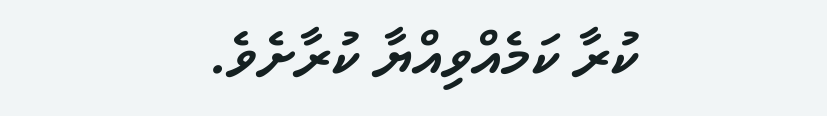ކުރާ ކަމެއްވިއްޔާ ކުރާށެވެ.